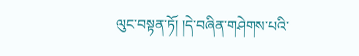ལུང་བསྟན་ཏོ། །དེ་བཞིན་གཤེགས་པའི་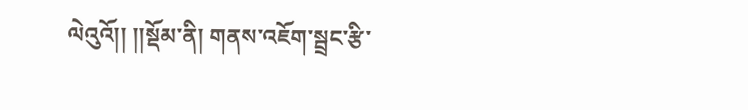ལེའུའོ།། །།སྡོམ་ནི། གནས་འཇོག་སྦྲང་རྩི་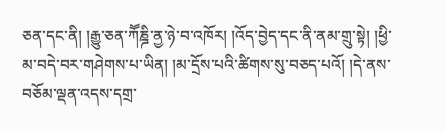ཅན་དང་ནི། །རྒྱུ་ཅན་ཀཽཎྜི་ནྱ་ཉེ་བ་འཁོར། །འོད་བྱེད་དང་ནི་ནམ་གྲུ་སྟེ། །ཕྱི་མ་བདེ་བར་གཤེགས་པ་ཡིན། །མ་དྲོས་པའི་ཚིགས་སུ་བཅད་པའོ། །དེ་ནས་བཅོམ་ལྡན་འདས་དགྲ་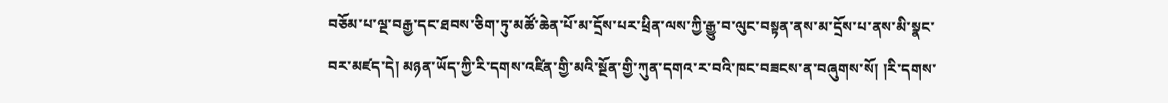བཅོམ་པ་ལྔ་བརྒྱ་དང་ཐབས་ཅིག་ཏུ་མཚོ་ཆེན་པོ་མ་དྲོས་པར་ཕྲིན་ལས་ཀྱི་རྒྱུ་བ་ལུང་བསྟན་ནས་མ་དྲོས་པ་ནས་མི་སྣང་བར་མཛད་དེ། མཉན་ཡོད་ཀྱི་རི་དགས་འཛིན་གྱི་མའི་སྔོན་གྱི་ཀུན་དགའ་ར་བའི་ཁང་བཟངས་ན་བཞུགས་སོ། །རི་དགས་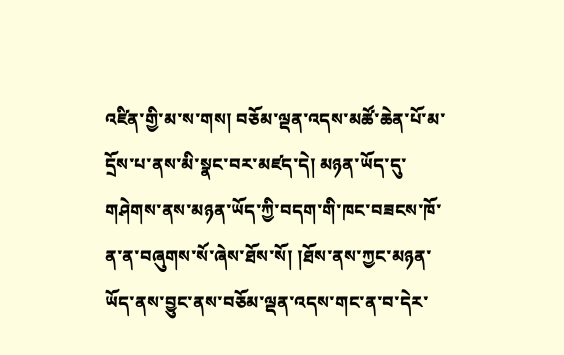འཛིན་གྱི་མ་ས་གས། བཅོམ་ལྡན་འདས་མཚོ་ཆེན་པོ་མ་དྲོས་པ་ནས་མི་སྣང་བར་མཛད་དེ། མཉན་ཡོད་དུ་གཤེགས་ནས་མཉན་ཡོད་ཀྱི་བདག་གི་ཁང་བཟངས་ཁོ་ན་ན་བཞུགས་སོ་ཞེས་ཐོས་སོ། །ཐོས་ནས་ཀྱང་མཉན་ཡོད་ནས་བྱུང་ནས་བཅོམ་ལྡན་འདས་གང་ན་བ་དེར་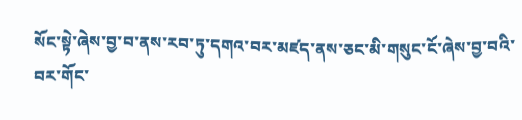སོང་སྟེ་ཞེས་བྱ་བ་ནས་རབ་ཏུ་དགའ་བར་མཛད་ནས་ཅང་མི་གསུང་ངོ་ཞེས་བྱ་བའི་བར་གོང་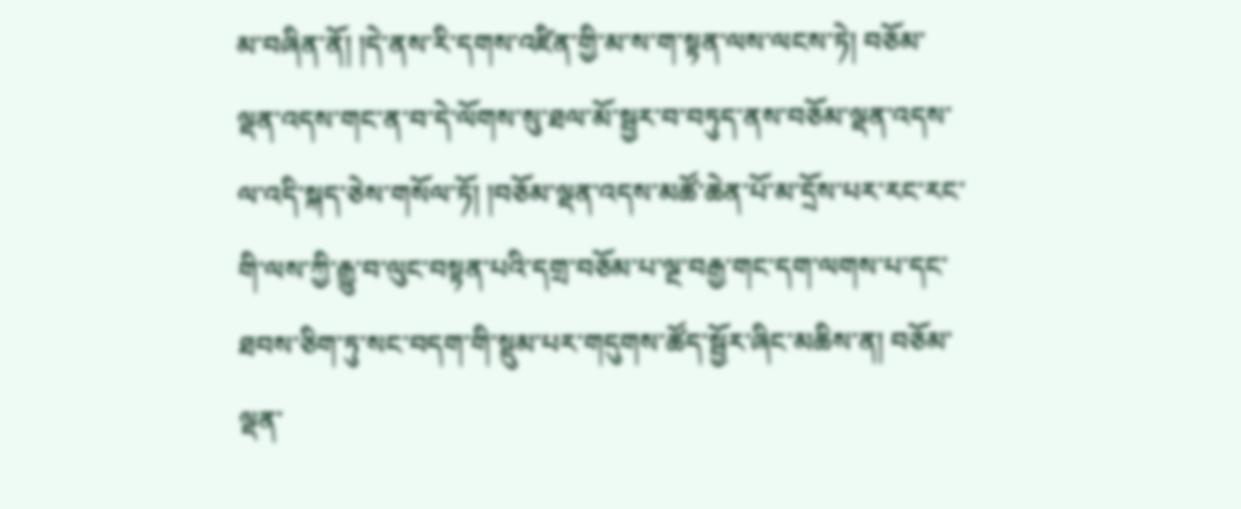མ་བཞིན་ནོ། །དེ་ནས་རི་དགས་འཛིན་གྱི་མ་ས་ག་སྟན་ལས་ལངས་ཏེ། བཅོམ་ལྡན་འདས་གང་ན་བ་དེ་ལོགས་སུ་ཐལ་མོ་སྦྱར་བ་བཏུད་ནས་བཅོམ་ལྡན་འདས་ལ་འདི་སྐད་ཅེས་གསོལ་ཏོ། །བཅོམ་ལྡན་འདས་མཚོ་ཆེན་པོ་མ་དྲོས་པར་རང་རང་གི་ལས་ཀྱི་རྒྱུ་བ་ལུང་བསྟན་པའི་དགྲ་བཅོམ་པ་ལྔ་བརྒྱ་གང་དག་ལགས་པ་དང་ཐབས་ཅིག་ཏུ་སང་བདག་གི་སྡུམ་པར་གདུགས་ཚོད་སྦྱོར་ཞིང་མཆིས་ན། བཅོམ་ལྡན་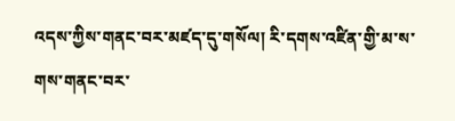འདས་ཀྱིས་གནང་བར་མཛད་དུ་གསོལ། རི་དགས་འཛིན་གྱི་མ་ས་གས་གནང་བར་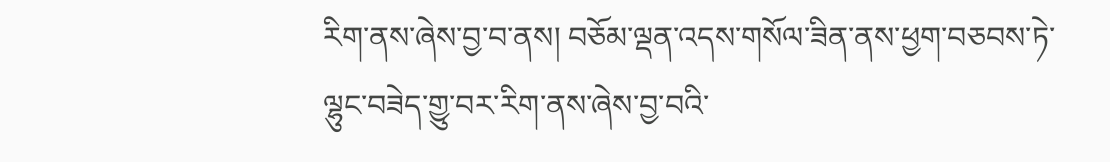རིག་ནས་ཞེས་བྱ་བ་ནས། བཅོམ་ལྡན་འདས་གསོལ་ཟིན་ནས་ཕྱག་བཅབས་ཏེ་ལྷུང་བཟེད་གྱུ་བར་རིག་ནས་ཞེས་བྱ་བའི་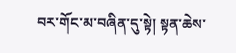བར་གོང་མ་བཞིན་དུ་སྟེ། སྟན་ཆེས་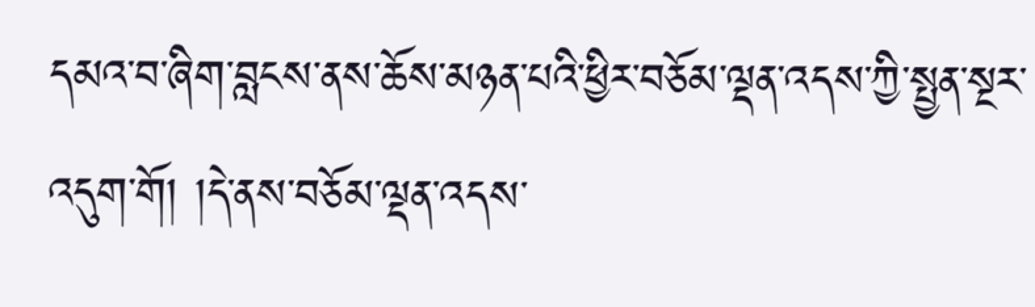དམའ་བ་ཞིག་བླངས་ནས་ཆོས་མཉན་པའི་ཕྱིར་བཅོམ་ལྡན་འདས་ཀྱི་སྤྱན་སྔར་འདུག་གོ། །དེ་ནས་བཅོམ་ལྡན་འདས་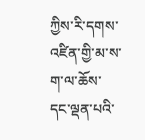ཀྱིས་རི་དགས་འཛིན་གྱི་མ་ས་ག་ལ་ཆོས་དང་ལྡན་པའི་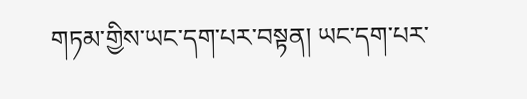གཏམ་གྱིས་ཡང་དག་པར་བསྟན། ཡང་དག་པར་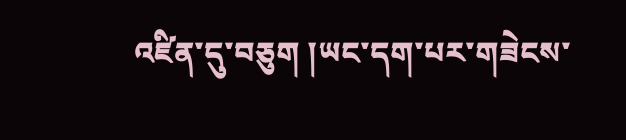འཛིན་དུ་བཅུག །ཡང་དག་པར་གཟེངས་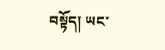བསྟོད། ཡང་